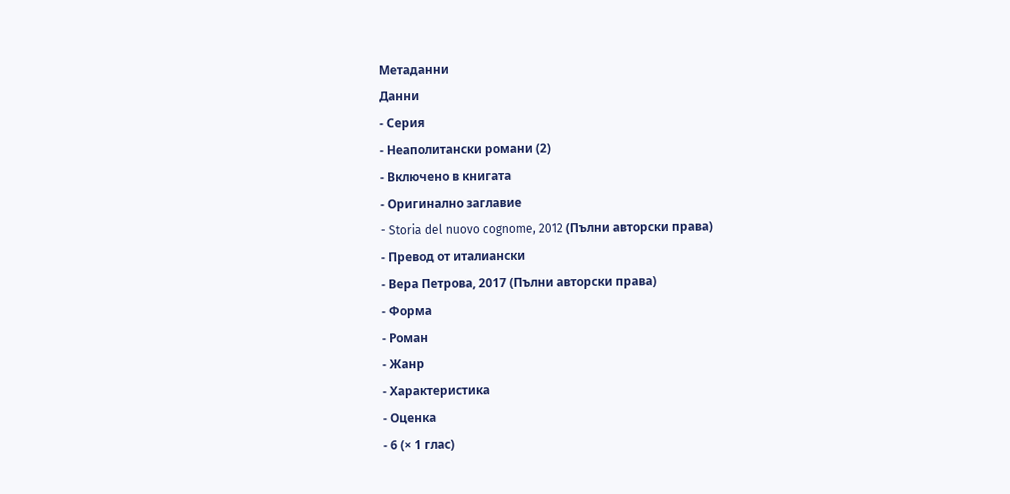Метаданни
Данни
- Серия
- Неаполитански романи (2)
- Включено в книгата
- Оригинално заглавие
- Storia del nuovo cognome, 2012 (Пълни авторски права)
- Превод от италиански
- Вера Петрова, 2017 (Пълни авторски права)
- Форма
- Роман
- Жанр
- Характеристика
- Оценка
- 6 (× 1 глас)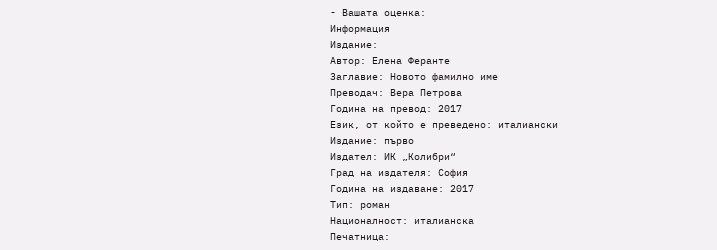- Вашата оценка:
Информация
Издание:
Автор: Елена Феранте
Заглавие: Новото фамилно име
Преводач: Вера Петрова
Година на превод: 2017
Език, от който е преведено: италиански
Издание: първо
Издател: ИК „Колибри“
Град на издателя: София
Година на издаване: 2017
Тип: роман
Националност: италианска
Печатница: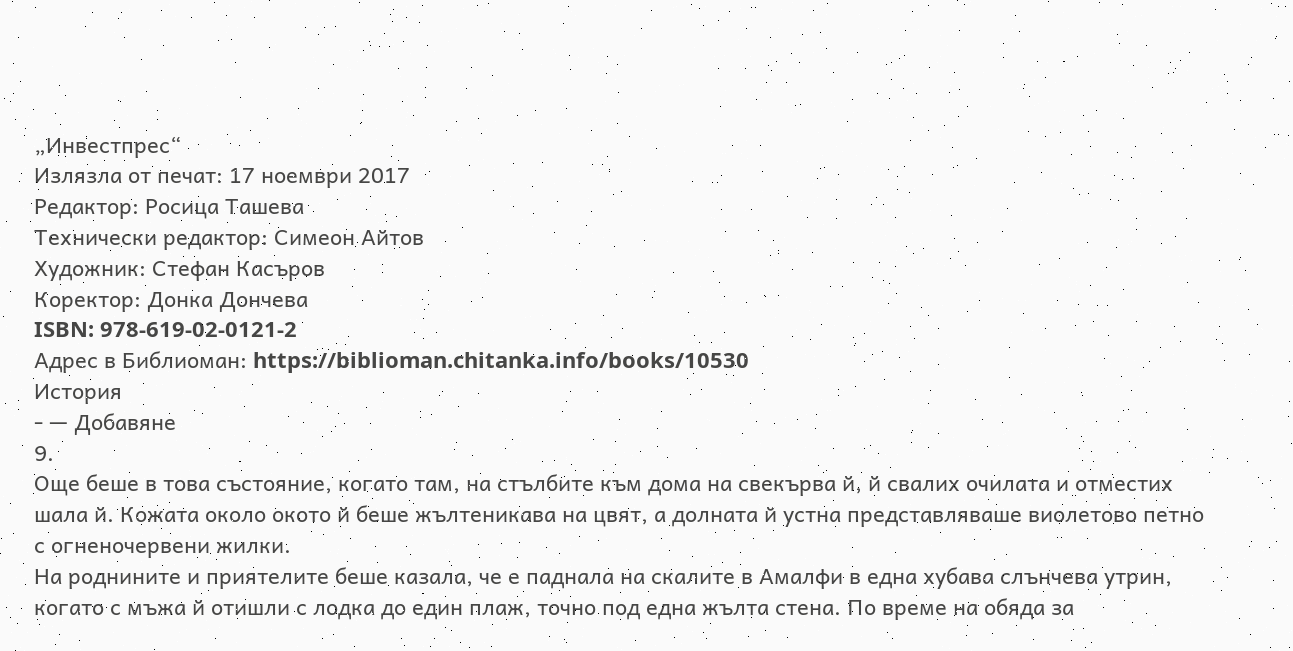„Инвестпрес“
Излязла от печат: 17 ноември 2017
Редактор: Росица Ташева
Технически редактор: Симеон Айтов
Художник: Стефан Касъров
Коректор: Донка Дончева
ISBN: 978-619-02-0121-2
Адрес в Библиоман: https://biblioman.chitanka.info/books/10530
История
- — Добавяне
9.
Още беше в това състояние, когато там, на стълбите към дома на свекърва й, й свалих очилата и отместих шала й. Кожата около окото й беше жълтеникава на цвят, а долната й устна представляваше виолетово петно с огненочервени жилки.
На роднините и приятелите беше казала, че е паднала на скалите в Амалфи в една хубава слънчева утрин, когато с мъжа й отишли с лодка до един плаж, точно под една жълта стена. По време на обяда за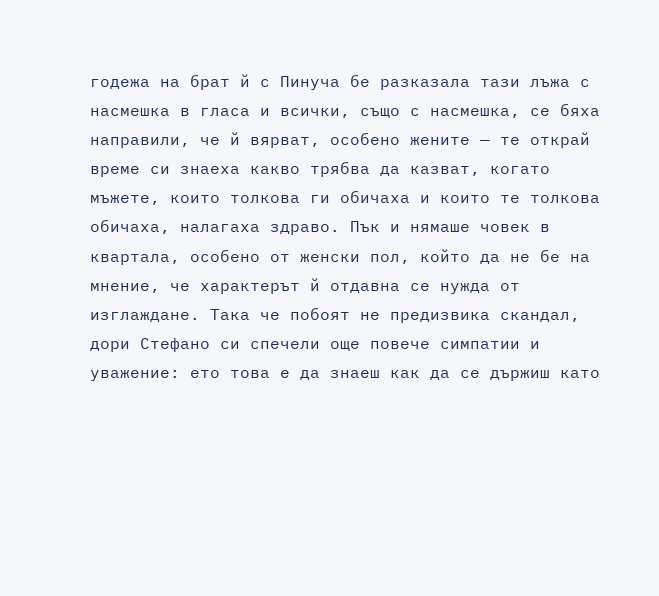годежа на брат й с Пинуча бе разказала тази лъжа с насмешка в гласа и всички, също с насмешка, се бяха направили, че й вярват, особено жените — те открай време си знаеха какво трябва да казват, когато мъжете, които толкова ги обичаха и които те толкова обичаха, налагаха здраво. Пък и нямаше човек в квартала, особено от женски пол, който да не бе на мнение, че характерът й отдавна се нужда от изглаждане. Така че побоят не предизвика скандал, дори Стефано си спечели още повече симпатии и уважение: ето това е да знаеш как да се държиш като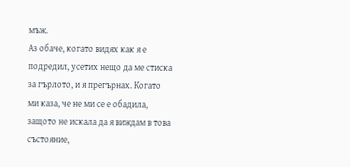мъж.
Аз обаче, когато видях как я е подредил, усетих нещо да ме стиска за гърлото, и я прегърнах. Когато ми каза, че не ми се е обадила, защото не искала да я виждам в това състояние,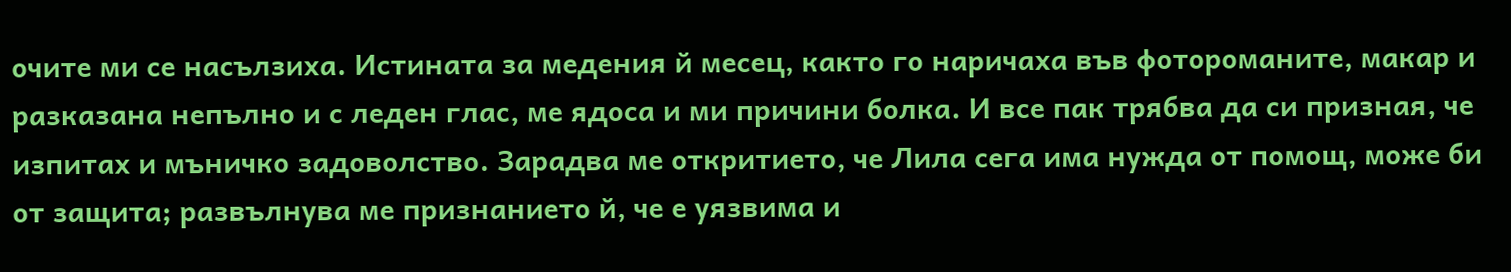очите ми се насълзиха. Истината за медения й месец, както го наричаха във фотороманите, макар и разказана непълно и с леден глас, ме ядоса и ми причини болка. И все пак трябва да си призная, че изпитах и мъничко задоволство. Зарадва ме откритието, че Лила сега има нужда от помощ, може би от защита; развълнува ме признанието й, че е уязвима и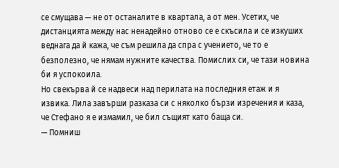се смущава — не от останалите в квартала, а от мен. Усетих, че дистанцията между нас ненадейно отново се е скъсила и се изкуших веднага да й кажа, че съм решила да спра с учението, че то е безполезно, че нямам нужните качества. Помислих си, че тази новина би я успокоила.
Но свекърва й се надвеси над перилата на последния етаж и я извика. Лила завърши разказа си с няколко бързи изречения и каза, че Стефано я е измамил, че бил същият като баща си.
— Помниш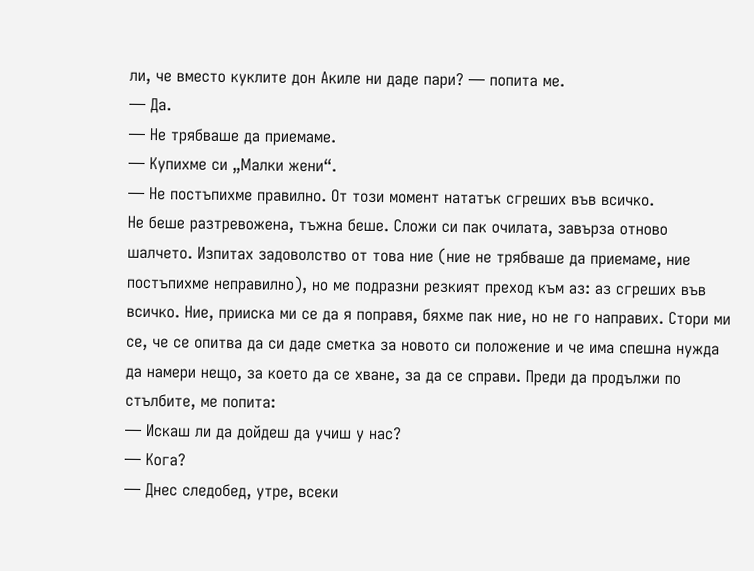ли, че вместо куклите дон Акиле ни даде пари? — попита ме.
— Да.
— Не трябваше да приемаме.
— Купихме си „Малки жени“.
— Не постъпихме правилно. От този момент нататък сгреших във всичко.
Не беше разтревожена, тъжна беше. Сложи си пак очилата, завърза отново шалчето. Изпитах задоволство от това ние (ние не трябваше да приемаме, ние постъпихме неправилно), но ме подразни резкият преход към аз: аз сгреших във всичко. Ние, прииска ми се да я поправя, бяхме пак ние, но не го направих. Стори ми се, че се опитва да си даде сметка за новото си положение и че има спешна нужда да намери нещо, за което да се хване, за да се справи. Преди да продължи по стълбите, ме попита:
— Искаш ли да дойдеш да учиш у нас?
— Кога?
— Днес следобед, утре, всеки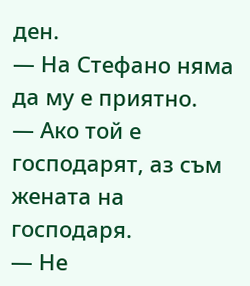ден.
— На Стефано няма да му е приятно.
— Ако той е господарят, аз съм жената на господаря.
— Не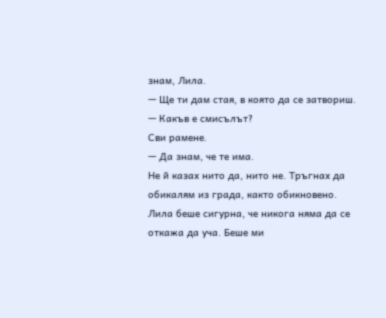знам, Лила.
— Ще ти дам стая, в която да се затвориш.
— Какъв е смисълът?
Сви рамене.
— Да знам, че те има.
Не й казах нито да, нито не. Тръгнах да обикалям из града, както обикновено. Лила беше сигурна, че никога няма да се откажа да уча. Беше ми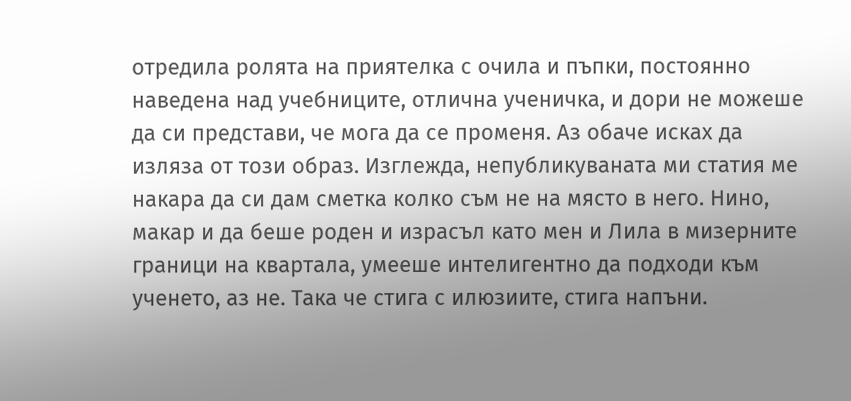отредила ролята на приятелка с очила и пъпки, постоянно наведена над учебниците, отлична ученичка, и дори не можеше да си представи, че мога да се променя. Аз обаче исках да изляза от този образ. Изглежда, непубликуваната ми статия ме накара да си дам сметка колко съм не на място в него. Нино, макар и да беше роден и израсъл като мен и Лила в мизерните граници на квартала, умееше интелигентно да подходи към ученето, аз не. Така че стига с илюзиите, стига напъни.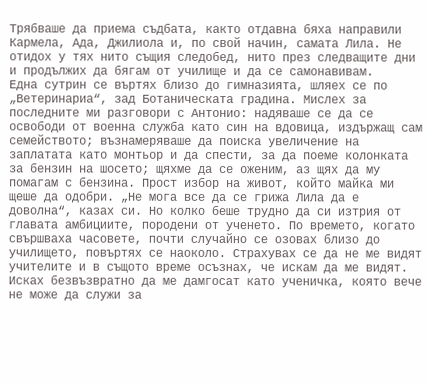Трябваше да приема съдбата, както отдавна бяха направили Кармела, Ада, Джилиола и, по свой начин, самата Лила. Не отидох у тях нито същия следобед, нито през следващите дни и продължих да бягам от училище и да се самонавивам.
Една сутрин се въртях близо до гимназията, шляех се по „Ветеринариа“, зад Ботаническата градина. Мислех за последните ми разговори с Антонио: надяваше се да се освободи от военна служба като син на вдовица, издържащ сам семейството; възнамеряваше да поиска увеличение на заплатата като монтьор и да спести, за да поеме колонката за бензин на шосето; щяхме да се оженим, аз щях да му помагам с бензина. Прост избор на живот, който майка ми щеше да одобри. „Не мога все да се грижа Лила да е доволна“, казах си. Но колко беше трудно да си изтрия от главата амбициите, породени от ученето. По времето, когато свършваха часовете, почти случайно се озовах близо до училището, повъртях се наоколо. Страхувах се да не ме видят учителите и в същото време осъзнах, че искам да ме видят. Исках безвъзвратно да ме дамгосат като ученичка, която вече не може да служи за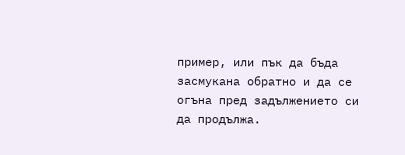пример, или пък да бъда засмукана обратно и да се огъна пред задължението си да продължа.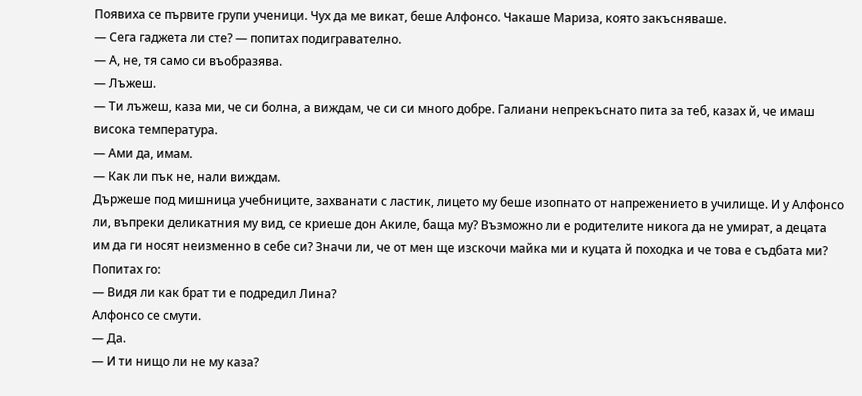Появиха се първите групи ученици. Чух да ме викат, беше Алфонсо. Чакаше Мариза, която закъсняваше.
— Сега гаджета ли сте? — попитах подигравателно.
— А, не, тя само си въобразява.
— Лъжеш.
— Ти лъжеш, каза ми, че си болна, а виждам, че си си много добре. Галиани непрекъснато пита за теб, казах й, че имаш висока температура.
— Ами да, имам.
— Как ли пък не, нали виждам.
Държеше под мишница учебниците, захванати с ластик, лицето му беше изопнато от напрежението в училище. И у Алфонсо ли, въпреки деликатния му вид, се криеше дон Акиле, баща му? Възможно ли е родителите никога да не умират, а децата им да ги носят неизменно в себе си? Значи ли, че от мен ще изскочи майка ми и куцата й походка и че това е съдбата ми?
Попитах го:
— Видя ли как брат ти е подредил Лина?
Алфонсо се смути.
— Да.
— И ти нищо ли не му каза?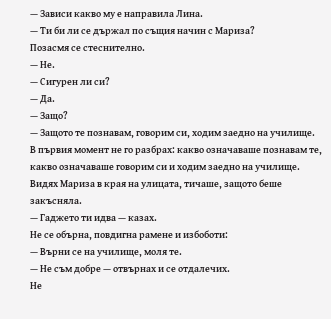— Зависи какво му е направила Лина.
— Ти би ли се държал по същия начин с Мариза?
Позасмя се стеснително.
— Не.
— Сигурен ли си?
— Да.
— Защо?
— Защото те познавам, говорим си, ходим заедно на училище.
В първия момент не го разбрах: какво означаваше познавам те, какво означаваше говорим си и ходим заедно на училище. Видях Мариза в края на улицата, тичаше, защото беше закъсняла.
— Гаджето ти идва — казах.
Не се обърна, повдигна рамене и избоботи:
— Върни се на училище, моля те.
— Не съм добре — отвърнах и се отдалечих.
Не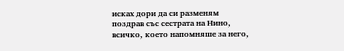исках дори да си разменям поздрав със сестрата на Нино, всичко, което напомняше за него,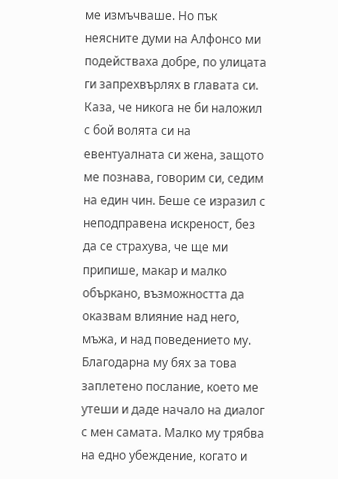ме измъчваше. Но пък неясните думи на Алфонсо ми подействаха добре, по улицата ги запрехвърлях в главата си. Каза, че никога не би наложил с бой волята си на евентуалната си жена, защото ме познава, говорим си, седим на един чин. Беше се изразил с неподправена искреност, без да се страхува, че ще ми припише, макар и малко объркано, възможността да оказвам влияние над него, мъжа, и над поведението му. Благодарна му бях за това заплетено послание, което ме утеши и даде начало на диалог с мен самата. Малко му трябва на едно убеждение, когато и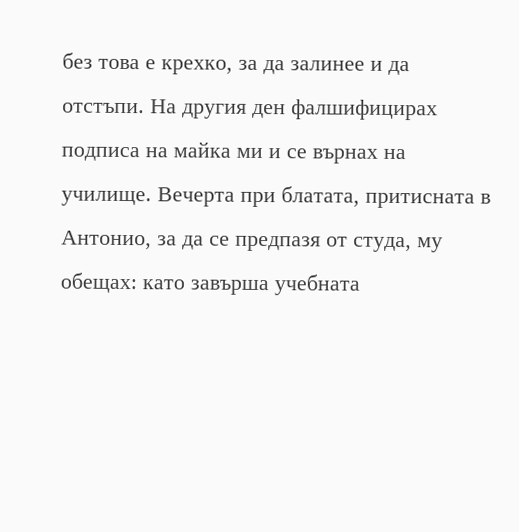без това е крехко, за да залинее и да отстъпи. На другия ден фалшифицирах подписа на майка ми и се върнах на училище. Вечерта при блатата, притисната в Антонио, за да се предпазя от студа, му обещах: като завърша учебната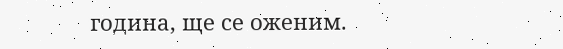година, ще се оженим.